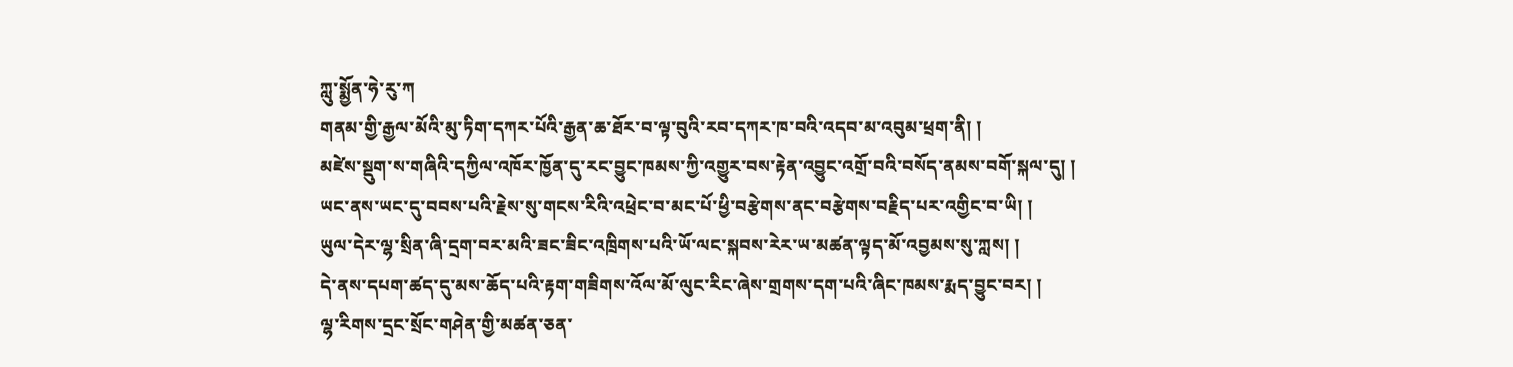ཀླུ་སྨྱོན་ཧེ་རུ་ཀ
གནམ་གྱི་རྒྱལ་མོའི་མུ་ཏིག་དཀར་པོའི་རྒྱན་ཆ་ཐོར་བ་ལྟ་བུའི་རབ་དཀར་ཁ་བའི་འདབ་མ་འབུམ་ཕྲག་ནི། །
མཛེས་སྡུག་ས་གཞིའི་དཀྱིལ་འཁོར་ཁྱོན་དུ་རང་བྱུང་ཁམས་ཀྱི་འགྱུར་བས་རྟེན་འབྱུང་འགྲོ་བའི་བསོད་ནམས་བགོ་སྐལ་དུ། །
ཡང་ནས་ཡང་དུ་བབས་པའི་རྗེས་སུ་གངས་རིའི་འཕྲེང་བ་མང་པོ་ཕྱི་བརྩེགས་ནང་བརྩེགས་བརྗིད་པར་འགྱིང་བ་ཡི། །
ཡུལ་དེར་ལྷ་སྲིན་ཞི་དྲག་བར་མའི་ཟང་ཟིང་འཁྲིགས་པའི་ཡོ་ལང་སྐབས་རེར་ཡ་མཚན་ལྟད་མོ་འབྱམས་སུ་ཀླས། །
དེ་ནས་དཔག་ཚད་དུ་མས་ཆོད་པའི་རྟག་གཟིགས་འོལ་མོ་ལུང་རིང་ཞེས་གྲགས་དག་པའི་ཞིང་ཁམས་རྨད་བྱུང་བར། །
ལྷ་རིགས་དྲང་སྲོང་གཤེན་གྱི་མཚན་ཅན་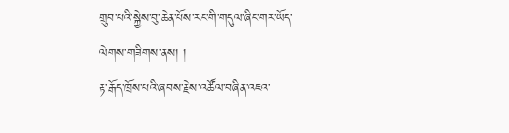གྲུབ་པའི་སྐྱེས་བུ་ཆེན་པོས་རང་གི་གདུལ་ཞིང་གར་ཡོད་ལེགས་གཟིགས་ནས། །
རྟ་རྒོད་ཁྲོས་པའི་ཞབས་རྗེས་འཚོལ་བཞིན་འཇའ་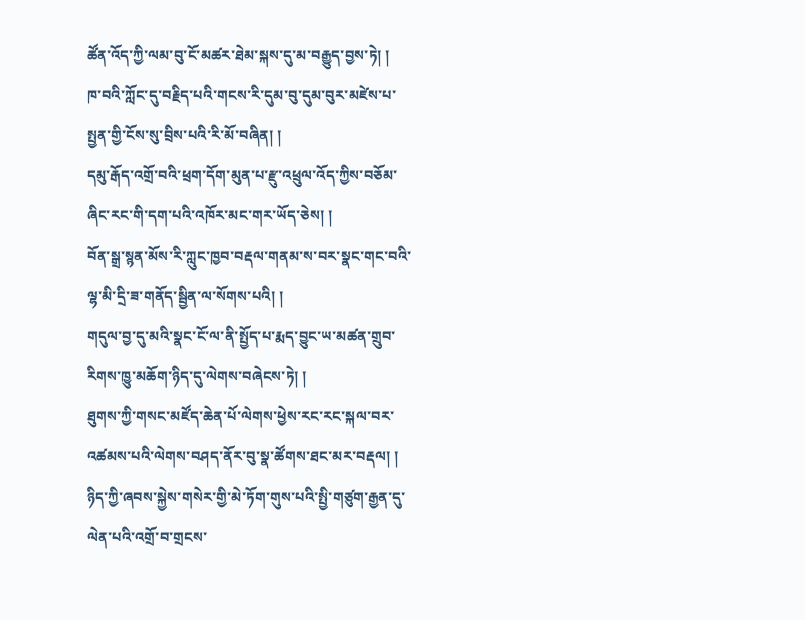ཚོན་འོད་ཀྱི་ལམ་བུ་ངོ་མཚར་ཐེམ་སྐས་དུ་མ་བརྒྱུད་བྱས་ཏེ། །
ཁ་བའི་ཀློང་དུ་བརྗིད་པའི་གངས་རི་དུམ་བུ་དུམ་བུར་མཛེས་པ་སྤྱན་གྱི་ངོས་སུ་བྲིས་པའི་རི་མོ་བཞིན། །
དམུ་རྒོད་འགྲོ་བའི་ཕྲག་དོག་མུན་པ་རྫུ་འཕྲུལ་འོད་ཀྱིས་བཅོམ་ཞིང་རང་གི་དག་པའི་འཁོར་མང་གར་ཡོད་ཅེས། །
བོན་སྒྲ་སྙན་མོས་རི་ཀླུང་ཁྱབ་བརྡལ་གནམ་ས་བར་སྣང་གང་བའི་ལྷ་མི་དྲི་ཟ་གནོད་སྦྱིན་ལ་སོགས་པའི། །
གདུལ་བྱ་དུ་མའི་སྣང་ངོ་ལ་ནི་སྤྱོད་པ་རྨད་བྱུང་ཡ་མཚན་གྲུབ་རིགས་ཁྱུ་མཆོག་ཉིད་དུ་ལེགས་བཞེངས་ཏེ། །
ཐུགས་ཀྱི་གསང་མཛོད་ཆེན་པོ་ལེགས་ཕྱེས་རང་རང་སྐལ་བར་འཚམས་པའི་ལེགས་བཤད་ནོར་བུ་སྣ་ཚོགས་ཐང་མར་བརྡལ། །
ཉིད་ཀྱི་ཞབས་སྐྱེས་གསེར་གྱི་མེ་ཏོག་གུས་པའི་སྤྱི་གཙུག་རྒྱན་དུ་ལེན་པའི་འགྲོ་བ་གྲངས་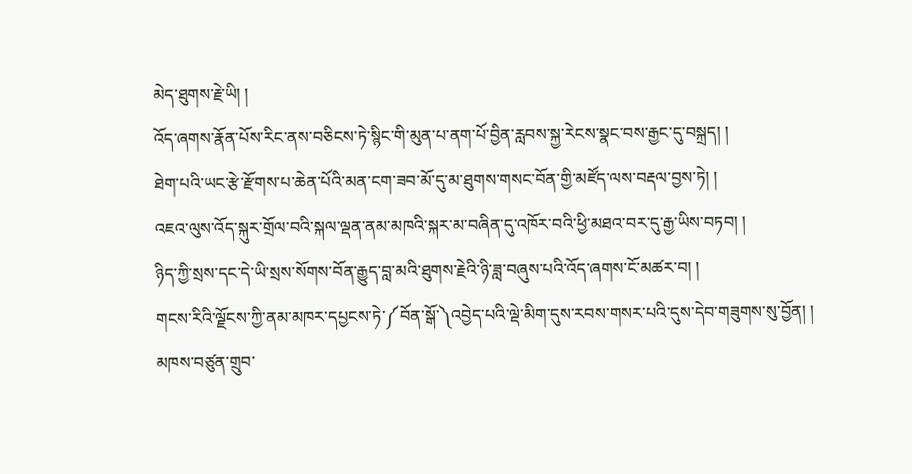མེད་ཐུགས་རྗེ་ཡི། །
འོད་ཞགས་རྣོན་པོས་རིང་ནས་བཅིངས་ཏེ་སྙིང་གི་མུན་པ་ནག་པོ་བྱིན་རླབས་སྐྱ་རེངས་སྣང་བས་རྒྱང་དུ་བསྐྲད། །
ཐེག་པའི་ཡང་རྩེ་རྫོགས་པ་ཆེན་པོའི་མན་ངག་ཟབ་མོ་དུ་མ་ཐུགས་གསང་བོན་གྱི་མཛོད་ལས་བརྡལ་བྱས་ཏེ། །
འཇའ་ལུས་འོད་སྐུར་གྲོལ་བའི་སྐལ་ལྡན་ནམ་མཁའི་སྐར་མ་བཞིན་དུ་འཁོར་བའི་ཕྱི་མཐའ་བར་དུ་རྒྱ་ཡིས་བཏབ། །
ཉིད་ཀྱི་སྲས་དང་དེ་ཡི་སྲས་སོགས་བོན་རྒྱུད་བླ་མའི་ཐུགས་རྗེའི་ཉི་ཟླ་བཞུས་པའི་འོད་ཞགས་ངོ་མཚར་བ། །
གངས་རིའི་ལྗོངས་ཀྱི་ནམ་མཁར་དཔྱངས་ཏེ་༼བོན་སྒོ་༽འབྱེད་པའི་ལྡེ་མིག་དུས་རབས་གསར་པའི་དུས་དེབ་གཟུགས་སུ་བྱོན། །
མཁས་བཙུན་གྲུབ་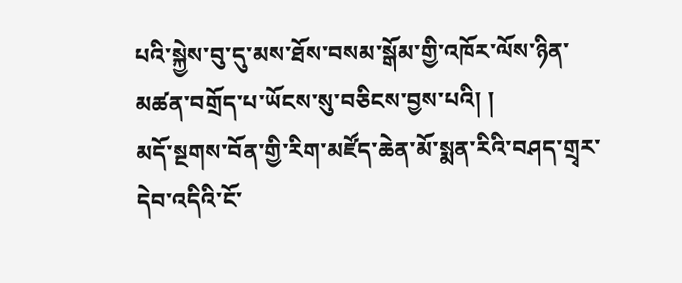པའི་སྐྱེས་བུ་དུ་མས་ཐོས་བསམ་སྒོམ་གྱི་འཁོར་ལོས་ཉིན་མཚན་བགྲོད་པ་ཡོངས་སུ་བཅིངས་བྱས་པའི། །
མདོ་སྔགས་བོན་གྱི་རིག་མཛོད་ཆེན་མོ་སྨན་རིའི་བཤད་གྲྭར་དེབ་འདིའི་ངོ་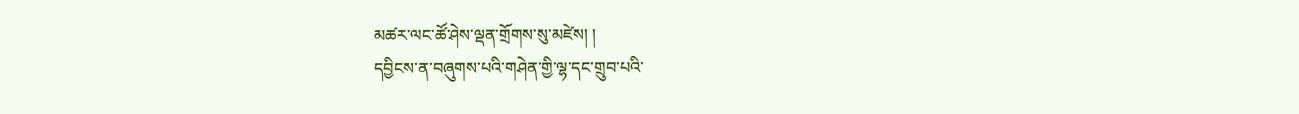མཚར་ལང་ཚོ་ཤེས་ལྡན་གྲོགས་སུ་མཛེས། །
དབྱིངས་ན་བཞུགས་པའི་གཤེན་གྱི་ལྷ་དང་གྲུབ་པའི་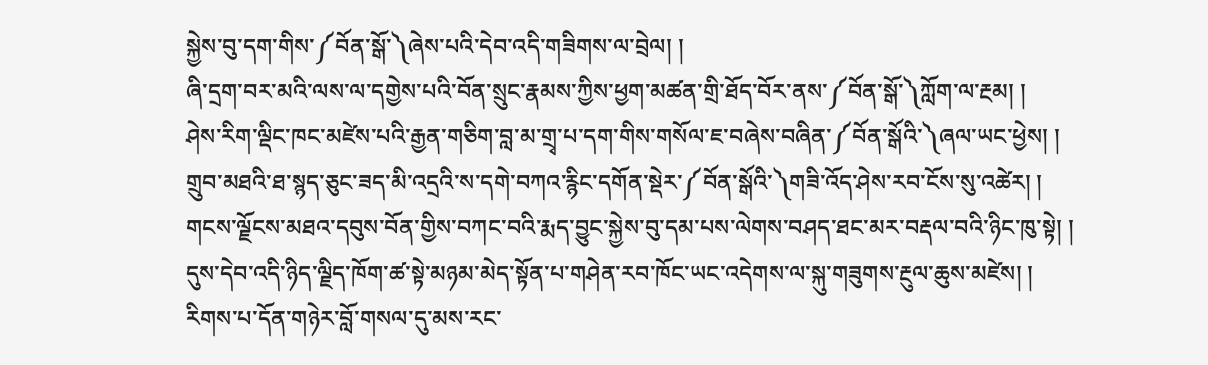སྐྱེས་བུ་དག་གིས་༼བོན་སྒོ་༽ཞེས་པའི་དེབ་འདི་གཟིགས་ལ་བྲེལ། །
ཞི་དྲག་བར་མའི་ལས་ལ་དགྱེས་པའི་བོན་སྲུང་རྣམས་ཀྱིས་ཕྱག་མཚན་གྲི་ཐོད་བོར་ནས་༼བོན་སྒོ་༽ཀློག་ལ་རྔམ། །
ཤེས་རིག་ལྡིང་ཁང་མཛེས་པའི་རྒྱན་གཅིག་བླ་མ་གྲྭ་པ་དག་གིས་གསོལ་ཇ་བཞེས་བཞིན་༼བོན་སྒོའི་༽ཞལ་ཡང་ཕྱེས། །
གྲུབ་མཐའི་ཐ་སྙད་ཅུང་ཟད་མི་འདྲའི་ས་དགེ་བཀའ་རྙིང་དགོན་སྡེར་༼བོན་སྒོའི་༽གཟི་འོད་ཤེས་རབ་ངོས་སུ་འཚེར། །
གངས་ལྗོངས་མཐའ་དབུས་བོན་གྱིས་བཀང་བའི་རྨད་བྱུང་སྐྱེས་བུ་དམ་པས་ལེགས་བཤད་ཐང་མར་བརྡལ་བའི་ཉིང་ཁུ་སྟེ། །
དུས་དེབ་འདི་ཉིད་ལྗིད་ཁོག་ཚ་སྟེ་མཉམ་མེད་སྟོན་པ་གཤེན་རབ་ཁོང་ཡང་འདེགས་ལ་སྐུ་གཟུགས་རྔུལ་ཆུས་མཛེས། །
རིགས་པ་དོན་གཉེར་བློ་གསལ་དུ་མས་རང་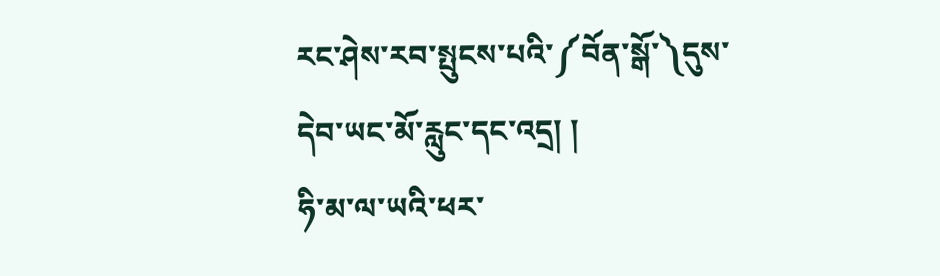རང་ཤེས་རབ་སྤུངས་པའི་༼བོན་སྒོ་༽དུས་དེབ་ཡང་མོ་རླུང་དང་འདྲ། །
ཧི་མ་ལ་ཡའི་ཕར་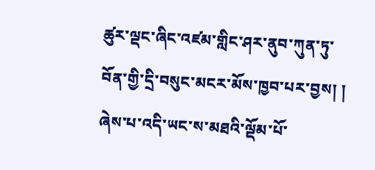ཚུར་ལྡང་ཞིང་འཛམ་གླིང་ཤར་ནུབ་ཀུན་ཏུ་བོན་གྱི་དྲི་བསུང་མངར་མོས་ཁྱབ་པར་བྱས། །
ཞེས་པ་འདི་ཡང་ས་མཐའི་ལྡོམ་པོ་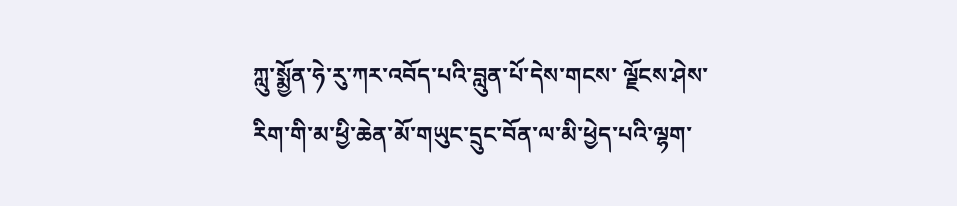ཀླུ་སྨྱོན་ཧེ་རུ་ཀར་འབོད་པའི་བླུན་པོ་དེས་གངས་ ལྗོངས་ཤེས་རིག་གི་མ་ཕྱི་ཆེན་མོ་གཡུང་དྲུང་བོན་ལ་མི་ཕྱེད་པའི་ལྷག་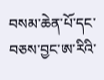བསམ་ཆེན་པོ་དང་བཅས་བྱང་ཨ་རིའི་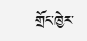གྲོང་ཁྱེར་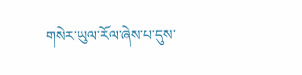གསེར་ཡུལ་རོལ་ཞེས་པ་དུས་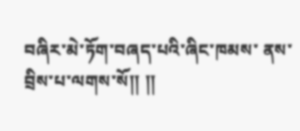བཞིར་མེ་ཏོག་བཞད་པའི་ཞིང་ཁམས་ ནས་བྲིས་པ་ལགས་སོ།། །།